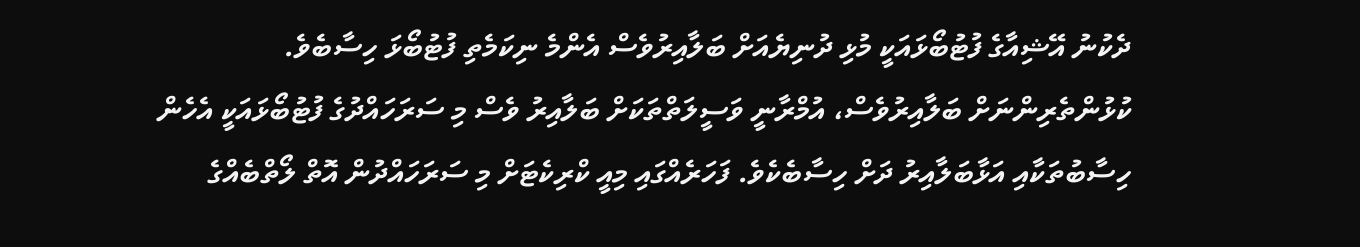ދެކުނު އޭޝިއާގެ ފުޓުބޯޅައަކީ މުޅި ދުނިޔެއަށް ބަލާއިރުވެސް އެންމެ ނިކަމެތި ފުޓުބޯޅަ ހިސާބެވެ. ކުޅުންތެރިންނަށް ބަލާއިރުވެސް، އުމްރާނީ ވަސީލަތްތަކަށް ބަލާއިރު ވެސް މި ސަރަހައްދުގެ ފުޓުބޯޅައަކީ އެހެން ހިސާބުތަކާއި އަޅާބަލާއިރު ދަށް ހިސާބެކެވެ. ފަހަރެއްގައި މިއީ ކްރިކެޓަށް މި ސަރަހައްދުން އޮތް ލޯތްބެއްގެ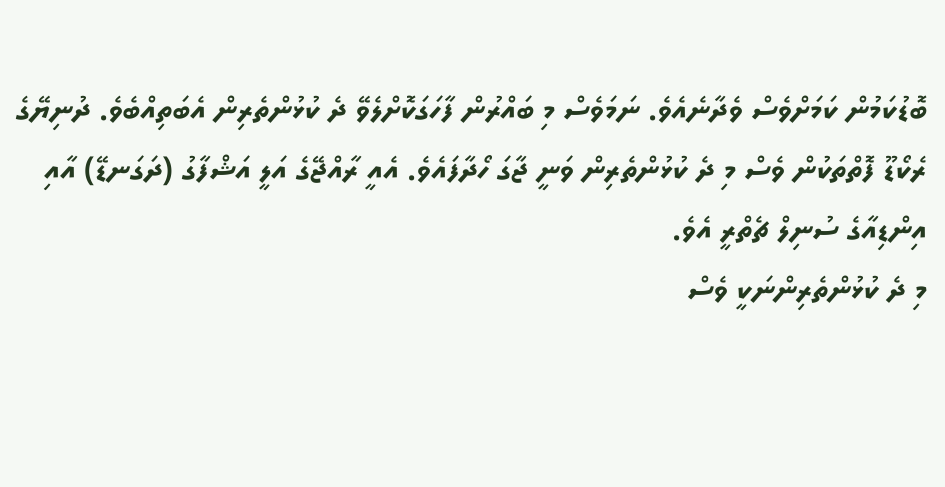ބޮޑުކަމުން ކަމަށްވެސް ވެދާނެއެވެ. ނަމަވެސް މި ބައްރުން ފާހަގަކޮށްލެވޭ ދެ ކުޅުންތެރިން އެބަތިއްބެވެ. ދުނިޔޭގެ ރެކޯޑޫ ފޮތްތަކުން ވެސް މި ދެ ކުޅުންތެރިން ވަނީ ޖާގަ ހޯދާފައެވެ. އެއީ ރާއްޖޭގެ އަލީ އަޝްފާގު (ދަގަނޑޭ) އާއި އިންޑިއާގެ ސުނިލް ޗެތްރީ އެވެ.
މި ދެ ކުޅުންތެރިންނަކީ ވެސް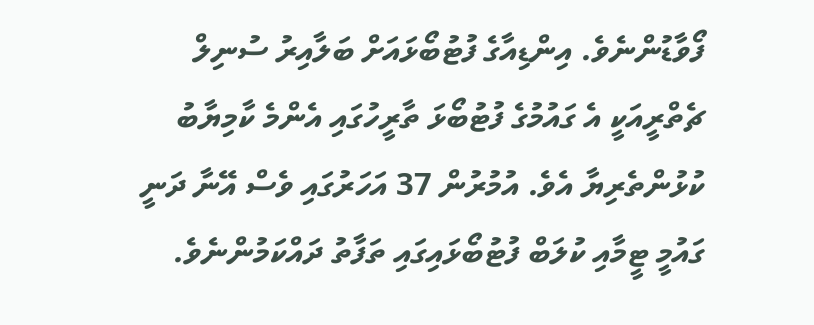ފޯވާޑުންނެވެ. އިންޑިއާގެ ފުޓުބޯޅައަށް ބަލާއިރު ސުނިލް ޗެތްރީއަކީ އެ ގައުމުގެ ފުޓުބޯޅަ ތާރީހުގައި އެންމެ ކާމިޔާބު ކުޅުންތެރިޔާ އެވެ. އުމުރުން 37 އަހަރުގައި ވެސް އޭނާ ދަނީ ގައުމީ ޓީމާއި ކުލަބް ފުޓުބޯޅައިގައި ތަފާތު ދައްކަމުންނެވެ.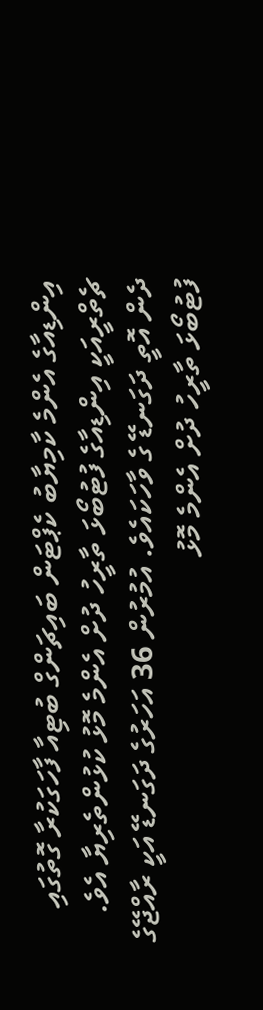އިންޑިއާގެ އެންމެ ކާމިޔާބު ކެޕްޓަން ބައިޗަންގް ބުޓިއާ ފާހަގަކުރާ ގޮތުގައި ޗެތްރީއަކީ އިންޑިއާގެ ފުޓުބޯޅަ ތާރީހު ދުށް އެންމެ މޮޅު ކުޅުންތެރިޔާ އެވެ.
ދެން އޮތީ ދަގަނޑޭ ގެ ވާހަކައެވެ. އުމުރުން 36 އަހަރުގެ ދަގަނޑޭ އަކީ ރާއްޖޭގެ ފުޓުބޯޅަ ތާރީހު ދުށް އެންމެ މޮޅު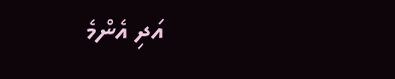އަދި އެންމެ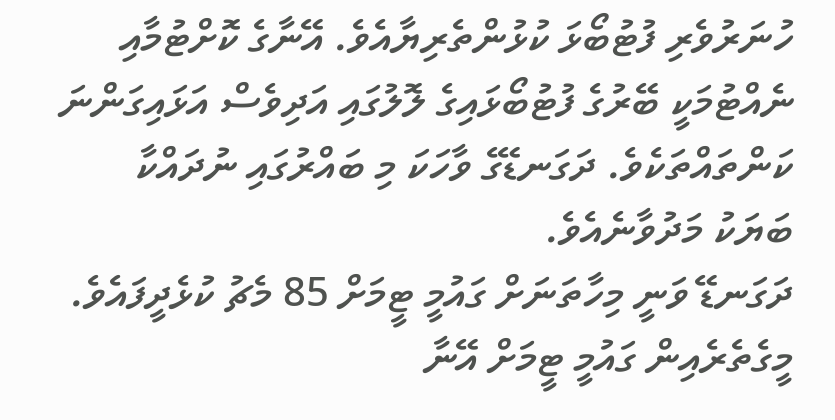ހުނަރުވެރި ފުޓުބޯޅަ ކުޅުންތެރިޔާއެވެ. އޭނާގެ ކޮށްޓުމާއި ނެއްޓުމަކީ ބޭރުގެ ފުޓުބޯޅައިގެ ލޮލުގައި އަދިވެސް އަޅައިގަންނަ ކަންތައްތަކެވެ. ދަގަނޑޭގެ ވާހަކަ މި ބައްރުގައި ނުދައްކާ ބަޔަކު މަދުވާނެއެވެ.
ދަގަނޑޭ ވަނީ މިހާތަނަށް ގައުމީ ޓީމަށް 85 މެޗު ކުޅެދީފައެވެ. މީގެތެރެއިން ގައުމީ ޓީމަށް އޭނާ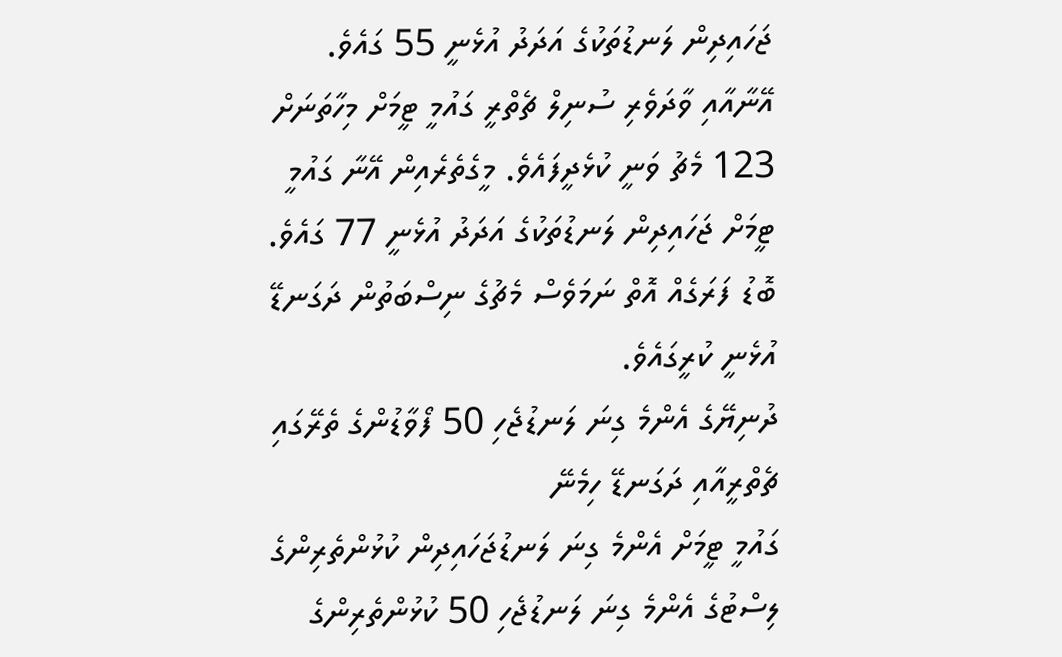ޖަހައިދިން ލަނޑުތަކުގެ އަދަދު އުޅެނީ 55 ގައެވެ. އޭނާއާއި ވާދަވެރި ސުނިލް ޗެތްރީ ގައުމީ ޓީމަށް މިހާތަނަށް 123 މެޗު ވަނީ ކުޅެދީފައެވެ. މީގެތެރެއިން އޭނާ ގައުމީ ޓީމަށް ޖަހައިދިން ލަނޑުތަކުގެ އަދަދު އުޅެނީ 77 ގައެވެ. ބޮޑު ފަރަގެއް އޮތް ނަމަވެސް މެޗުގެ ނިސްބަތުން ދަގަނޑޭ އުޅެނީ ކުރީގައެވެ.
ދުނިޔޭގެ އެންމެ ގިނަ ލަނޑުޖެހި 50 ފޯވާޑުންގެ ތެރޭގައި ޗެތްރީއާއި ދަގަނޑޭ ހިމެނޭ
ގައުމީ ޓީމަށް އެންމެ ގިނަ ލަނޑުޖަހައިދިން ކުޅުންތެރިންގެ ލިސްޓުގެ އެންމެ ގިނަ ލަނޑުޖެހި 50 ކުޅުންތެރިންގެ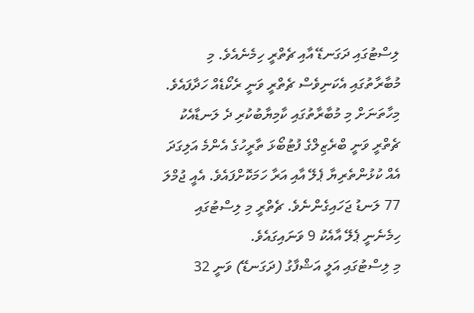ލިސްޓުގައި ދަގަނޑޭ އާއި ޗެތްރީ ހިމެނެއެވެ. މި މުބާރާތުގައި އެކަނިވެސް ޗެތްރީ ވަނީ ރެކޯޑެއް ހަދާފައެވެ. މިހާތަނަށް މި މުބާރާތުގައި ކާމިޔާބުކުރި ދެ ލަނޑާއެކު ޗެތްރީ ވަނީ ބްރެޒިލްގެ ފުޓުބޯޅަ ތާރީހުގެ އެންމެ އަލިގަދަ އެއް ކުޅުންތެރިޔާ ޕެލޭ އާއި އަރާ ހަމަކޮށްފައެވެ. އެއީ ޖުމްލަ 77 ލަނޑު ޖަހައިގެންނެވެ. ޗެތްރީ މި ލިސްޓުގައި ހިމެނެނީ ޕެލޭ އާއެކު 9 ވަނައިގައެވެ.
މި ލިސްޓުގައި އަލީ އަޝްފާގު (ދަގަނޑޭ) ވަނީ 32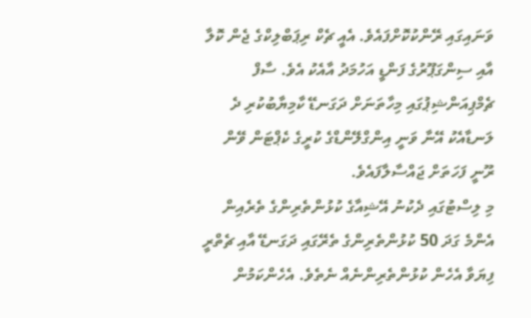ވަނައިގައި ރޭންކުކޮށްފައެވެ. އެއީ ޗެކް ރިޕަބްލިކްގެ ޖެން ކޮލާ އާއި ސިންގަޕޫރުގެ ފަންޑީ އަހުމަދު އާއެކު އެވެ. ސާފް ޗެމްޕިއަންޝިޕުގައި މިހާތަނަށް ދަގަނޑޭ ކާމިޔާބުކުރި ދެ ލަނޑާއެކު އޭނާ ވަނީ އިންގްލޭންޑްގެ ކުރީގެ ކެޕްޓަން ވޭން ރޫނީ ފަހަތަށް ޖައްސާލާފައެވެ.
މި ލިސްޓުގައި ދެކުނު އޭޝިއާގެ ކުޅުންތެރިންގެ ތެރެއިން އެންމެ ގަދަ 50 ކުޅުންތެރިންގެ ތެރޭގައި ދަގަނޑޭ އާއި ޗެތްރީ ފިޔަވާ އެހެން ކުޅުންތެރިންނެއް ނެތެވެ. އެހެންކަމުން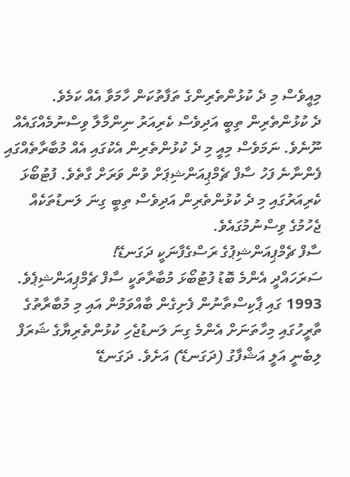މިއީވެސް މި ދެ ކުޅުންތެރިންގެ ތަފާތުކަން ހާމަވާ އެއް ކަމެވެ.
ދެ ކުޅުންތެރިން ތިބީ އަދިވެސް ކެރިއަރު ނިންމާލާ ވިސްނުމެއްގައެއް ނޫނެވެ. ނަމަވެސް މިއީ މި ދެ ކުޅުންތެރިން އެކުގައި އެއް މުބާރާތެއްގައި ފެންނާނެ ފަހު ސާފް ޗެމްޕިއަންޝިޕަށް ވުން ވަރަށް ގާތެވެ. ފުޓުބޯޅަ ކެރިއަރުގައި މި ދެ ކުޅުންތެރިން އަދިވެސް ތިބީ ގިނަ ލަނޑުތަކެއް ޖެހުމުގެ ވިސްނުމުގައެވެ.
ސާފް ޗެމްޕިއަންޝިޕުގެ ރަސްގެފާނަކީ ދަގަނޑޭ!
ސަރަހައްދީ އެންމެ ބޮޑު ފުޓުބޯޅަ މުބާރާތަކީ ސާފް ޗެމްޕިއަންޝިޕެވެ. 1993 ގައި ޕާކިސްތާނުން ފެށިގެން ބާއްވަމުން އައި މި މުބާރާތުގެ ތާރީހުގައި މިހާތަނަށް އެންމެ ގިނަ ލަނޑުޖެހި ކުޅުންތެރިޔާގެ ޝަރަފް ލިބެނީ އަލީ އަޝްފާގު (ދަގަނޑޭ) އަށެވެ. ދަގަނޑޭ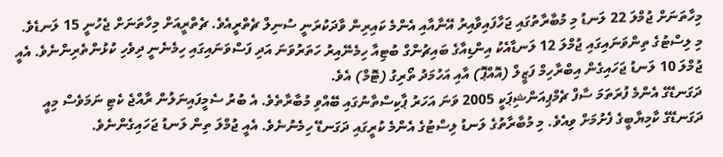މިހާތަނަށް ޖުމްލަ 22 ލަނޑު މި މުބާރާތުގައި ޖަހާފައިވާއިރު އޭނާއާއި އެންމެ ކައިރިން ވާދަކުރަނީ ސުނިލް ޗެތްރީއެވެ. ޗެތްރީއަށް މިހާތަނަށް ޖެހުނީ 15 ލަނޑެވެ.
މި ލިސްޓުގެ ތިންވަނައިގައި ޖުމްލަ 12 ލަނޑާއެކު އިންޑިއާގެ ބައިޗުންގް ބުޓިއާ ހިމެނޭއިރު ހަތަރުވަނަ އަދި ފަސްވަނައިގައި ހިމެނެނީ ދިވެހި ކުޅުންތެރިންނެވެ. އެއީ ޖުމްލަ 10 ލަނޑު ޖަހައިގެން އިބްރާހިމް ފަޒީލް (އޮއްޕޮ) އާއި އަހުމަދު ތޯރިގު (ޓޮމް) އެވެ.
ދަގަނޑޭގެ އެންމެ ފުރަތަމަ ސާފް ޗެމްޕިއަންޝިޕަކީ 2005 ވަނަ އަހަރު ޕާކިސްތާނުގައި ބޭއްވި މުބާރާތެވެ. އެ ބުރު ސެމީފައިނަލުން ރާއްޖެ ކެޓި ނަމަވެސް މިއީ ދަގަނޑޭގެ ކާމިޔާބީގެ ފެށުމަށް ވިއެވެ. މި މުބާރާތުގެ ލަނޑު ލިސްޓުގެ އެންމެ ކުރީގައި ދަގަނޑޭ ހިމެނުނެވެ. އެއީ ޖުމްލަ ތިން ލަނޑު ޖަހައިގެންނެވެ.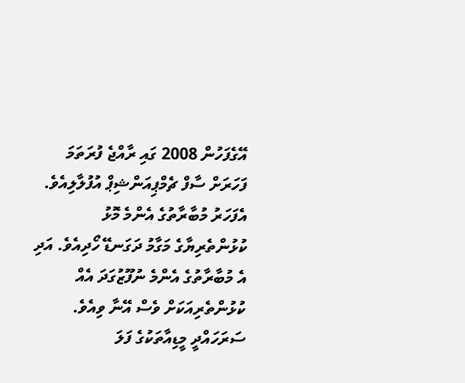އޭގެފަހުން 2008 ގައި ރާއްޖެ ފުރަތަމަ ފަހަރަށް ސާފް ޗެމްޕިއަންޝިޕް އުފުލާލިއެވެ. އެފަހަރު މުބާރާތުގެ އެންމެ މޮޅު ކުޅުންތެރިޔާގެ މަގާމު ދަގަނޑޭ ހޯދިއެވެ. އަދި އެ މުބާރާތުގެ އެންމެ ނުފޫޒުގަދަ އެއް ކުޅުންތެރިއަކަށް ވެސް އޭނާ ވިއެވެ. ސަރަހައްދީ މީޑިއާތަކުގެ ފަލަ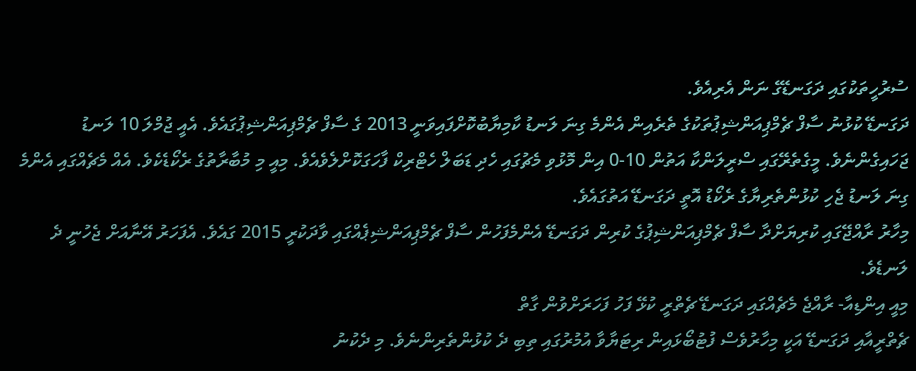ސުރުހީތަކުގައި ދަގަނޑޭގެ ނަން އެރިއެވެ.
ދަގަނޑޭ ކުޅުނު ސާފް ޗެމްޕިއަންޝިޕުތަކުގެ ތެރެއިން އެންމެ ގިނަ ލަނޑު ކާމިޔާބުކޮށްފައިވަނީ 2013 ގެ ސާފް ޗެމްޕިއަންޝިޕުގައެވެ. އެއީ ޖުމްލަ 10 ލަނޑު ޖަހައިގެންނެވެ. މީގެތެރޭގައި ސްރީލަންކާ އަތުން 10-0 އިން މޮޅުވި މެޗުގައި ހެދި ޑަބަލް ހެޓްރިކް ފާހަގަކޮށްލެވެއެވެ. މިއީ މި މުބާރާތުގެ ރެކޯޑެކެވެ. އެއް މެޗެއްގައި އެންމެ ގިނަ ލަނޑު ޖެހި ކުޅުންތެރިޔާގެ ރެކޯޑު އޮތީ ދަގަނޑޭ އަތުގައެވެ.
މިހާރު ރާއްޖޭގައި ކުރިޔަށްދާ ސާފް ޗެމްޕިއަންޝިޕުގެ ކުރިން ދަގަނޑޭ އެންމެފަހުން ސާފް ޗެމްޕިއަންޝިޕެއްގައި ވާދަކުރީ 2015 ގައެވެ. އެފަހަރު އޭނާއަށް ޖެހުނީ ދެ ލަނޑެވެ.
މިއީ އިންޑިއާ- ރާއްޖެ މެޗެއްގައި ދަގަނޑޭ ޗެތްރީ ކުޅޭ ފަހު ފަހަރަށްވުން ގާތް
ޗެތްރީއާއި ދަގަނޑޭ އަކީ މިހާރުވެސް ފުޓުބޯޅައިން ރިޓަޔާވާ އުމުރުގައި ތިބި ދެ ކުޅުންތެރިންނެވެ. މި ދެކުނު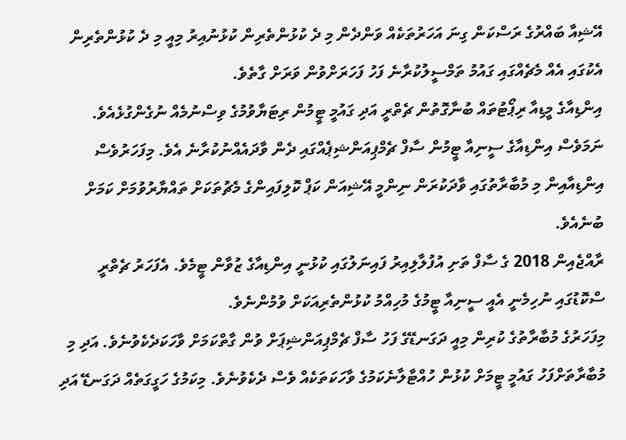އޭޝިއާ ބައްރުގެ ރަސްކަން ގިނަ އަހަރުތަކެއް ވަންދެން މި ދެ ކުޅުންތެރިން ކުޅުނުއިރު މިއީ މި ދެ ކުޅުންތެރިން އެކުގައި އެއް މެޗެއްގައި ގައުމު ތަމްސީލުކުރާނެ ފަހު ފަހަރަށްވުން ވަރަށް ގާތެވެ.
އިންޑިއާގެ މީޑިއާ ރިޕޯޓުތައް ބުނާގޮތުން ޗެތްރީ އަދި ގައުމީ ޓީމުން ރިޓަޔާވުމުގެ ވިސްނުމެއް ނުގެންގުޅެއެވެ. ނަމަވެސް އިންޑިއާގެ ސީނިއާ ޓީމުން ސާފް ޗެމްޕިއަންޝިޕެއްގައި ދެން ވާދައެއްނުކުރާނެ އެވެ. މިފަހަރުވެސް އިންޑިއާއިން މި މުބާރާތުގައި ވާދަކުރަން ނިންމީ އޭޝިއަން ކަޕް ކޮލިފައިންގެ މެޗުތަކަށް ތައްޔާރުވުމަށް ކަމަށް ބުނެއެވެ.
ރާއްޖެއިން 2018 ގެ ސާފް ތަށި އުފުލާލިއިރު ފައިނަލުގައި ކުޅުނީ އިންޑިއާގެ ޒުވާން ޓީމެވެ. އެފަހަރު ޗެތްރީ ސްކޮޑުގައި ނުހިމެނީ އެއީ ސީނިއާ ޓީމުގެ މުހިއްމު ކުޅުންތެރިއަކަށް ވުމުންނެވެ.
މިފަހަރުގެ މުބާރާތުގެ ކުރިން މިއީ ދަގަނޑޭގެ ފަހު ސާފް ޗެމްޕިއަންޝިޕަށް ވުން ގާތްކަމަށް ވާހަކަދެކެވުނެވެ. އަދި މި މުބާރާތަށްފަހު ގައުމީ ޓީމަށް ކުޅުން ހުއްޓާލާނެކަމުގެ ވާހަކަތަކެއް ވެސް ދެކެވުނެވެ. މިކަމުގެ ހަގީގަތެއް ދަގަނޑޭ އަދި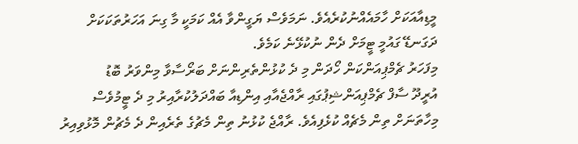މީޑިއާއަކަށް ހާމައެއްނުކުރެއެވެ. ނަމަވެސް ޔަގީންވާ އެއް ކަމަކީ މާ ގިނަ އަހަރުތަކަކަށް ދަގަނޑޭ ގައުމީ ޓީމަށް ދެން ނުކުޅޭނެ ކަމެވެ.
މިފަހަރު ޗެމްޕިއަންކަން ހޯދަން މި ދެ ކުޅުންތެރިންނަށް ބަރޯސާވާ މިންވަރު ބޮޑު
އުރީދޫ ސާފް ޗެމްޕިއަންޝިޕުގައި ރާއްޖެއާއި އިންޑިއާ ބައްދަލުކުރާއިރު މި ދެ ޓީމުވެސް މިހާތަނަށް ތިން މެޗެއް ކުޅެފިއެވެ. ރާއްޖެ ކުޅުނު ތިން މެޗުގެ ތެރެއިން ދެ މެޗުން މޮޅުވިއިރު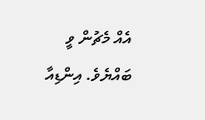އެއް މެޗުން ވީ ބައްޔެވެ. އިންޑިއާ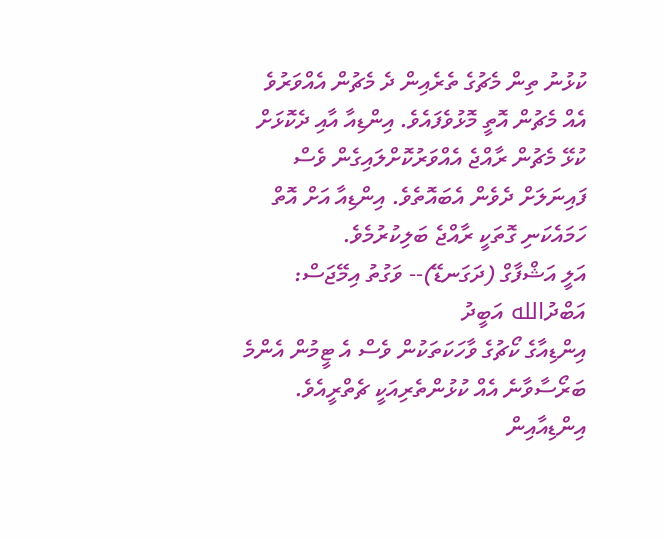ކުޅުނު ތިން މެޗުގެ ތެރެއިން ދެ މެޗުން އެއްވަރުވެ އެއް މެޗުން އޮތީ މޮޅުވެފައެވެ. އިންޑިއާ އާއި ދެކޮޅަށް ކުޅޭ މެޗުން ރާއްޖެ އެއްވަރުކޮށްލައިގެން ވެސް ފައިނަލަށް ދެވެން އެބައޮތެވެ. އިންޑިއާ އަށް އޮތް ހަމައެކަނި ގޮތަކީ ރާއްޖެ ބަލިކުރުމެވެ.
އަލީ އަޝްފާގް (ދަގަނޑޭ)-- ވަގުތު އިމޭޖަސް: އަބްދުالله އަބީދު
އިންޑިއާގެ ކޯޗުގެ ވާހަކަތަކުން ވެސް އެ ޓީމުން އެންމެ ބަރޯސާވާނެ އެއް ކުޅުންތެރިއަކީ ޗެތްރީއެވެ. އިންޑިއާއިން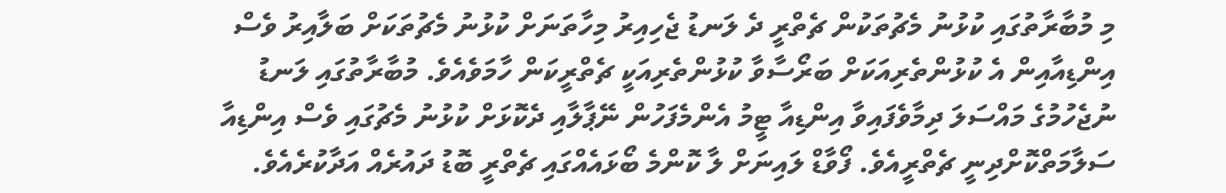މި މުބާރާތުގައި ކުޅުނު މެޗުތަކުން ޗެތްރީ ދެ ލަނޑު ޖެހިއިރު މިހާތަނަށް ކުޅުނު މެޗުތަކަށް ބަލާއިރު ވެސް އިންޑިއާއިން އެ ކުޅުންތެރިއަކަށް ބަރޯސާވާ ކުޅުންތެރިއަކީ ޗެތްރީކަން ހާމަވެއެވެ. މުބާރާތުގައި ލަނޑު ނުޖެހުމުގެ މައްސަލަ ދިމާވެފައިވާ އިންޑިއާ ޓީމު އެންމެފަހުން ނޭޕާލާއި ދެކޮޅަށް ކުޅުނު މެޗުގައި ވެސް އިންޑިއާ ސަލާމަތްކޮށްދިނީ ޗެތްރީއެވެ. ފޯވާޑް ލައިނަށް ލާ ކޮންމެ ބޯޅައެއްގައި ޗެތްރީ ބޮޑު ދައުރެއް އަދާކުރެއެވެ.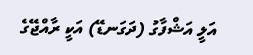އަލީ އަޝްފާގު (ދަގަނޑޭ) އަކީ ރާއްޖޭގެ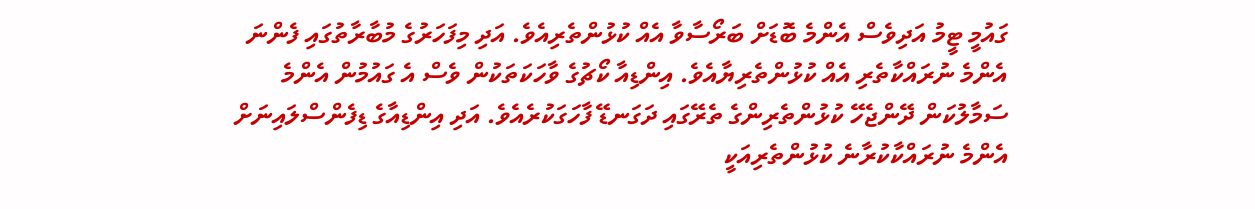ގައުމީ ޓީމު އަދިވެސް އެންމެ ބޮޑަށް ބަރޯސާވާ އެއް ކުޅުންތެރިއެވެ. އަދި މިފަހަރުގެ މުބާރާތުގައި ފެންނަ އެންމެ ނުރައްކާތެރި އެއް ކުޅުންތެރިޔާއެވެ. އިންޑިއާ ކޯޗުގެ ވާހަކަތަކުން ވެސް އެ ގައުމުން އެންމެ ސަމާލުކަން ދޭންޖެހޭ ކުޅުންތެރިންގެ ތެރޭގައި ދަގަނޑޭ ފާހަގަކުރެއެވެ. އަދި އިންޑިއާގެ ޑިފެންސްލައިނަށް އެންމެ ނުރައްކާކުރާނެ ކުޅުންތެރިއަކީ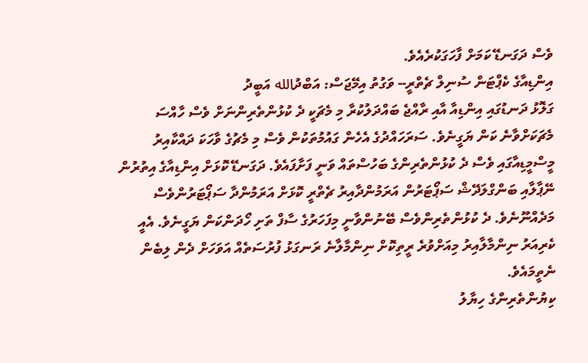ވެސް ދަގަނޑޭ ކަމަށް ފާހަގަކުރެއެވެ.
އިންޑިއާގެ ކެޕްޓަން ސުނިލް ޗެތްރީ-- ވަގުތު އިމޭޖަސް: އަބްދުالله އަބީދު
ގަލޮޅު ދަނޑުގައި އިންޑިއާ އާއި ރާއްޖެ ބައްދަލުކުރާ މި މެޗަކީ ދެ ކުޅުންތެރިންނަށް ވެސް ހާއްސަ މެޗަކަށްވާނެ ކަން ޔަގީނެވެ. ސަރަހައްދުގެ އެހެން ގައުމުތަކުން ވެސް މި މެޗުގެ ވާހަކަ ދައްކާއިރު މީސްމީޑިއާގައި ވެސް ދެ ކުޅުންތެރިންގެ ބަހުސްތައް ވަނީ ފަށާފައެވެ. ދަގަނޑޭ ކޮޅަށް އިންޑިއާގެ އިތުރުން ނޭޕާލާއި ބަންގްލަދޭޝް ސަޕޯޓަރުން އަރަމުންދާއިރު ޗެތްރީ ކޮޅަށް އަރަމުންދާ ސަޕޯޓަރުންވެސް މަދެއްނޫނެވެ. ދެ ކުޅުންތެރިންވެސް ބޭނުންވާނީ މިފަހަރުގެ ސާފް ތަށި ހޯދަންކަން ޔަގީނެވެ. އެއީ ކެރިއަރު ނިންމާލާއިރު މިއަށްވުރެ ރީތިކޮށް ނިންމާލާނެ ރަނގަޅު ފުރުސަތެއް އަވަހަށް ދެން ލިބެން ނެތީމައެވެ.
ކިޔުންތެރިންގެ ހިޔާލު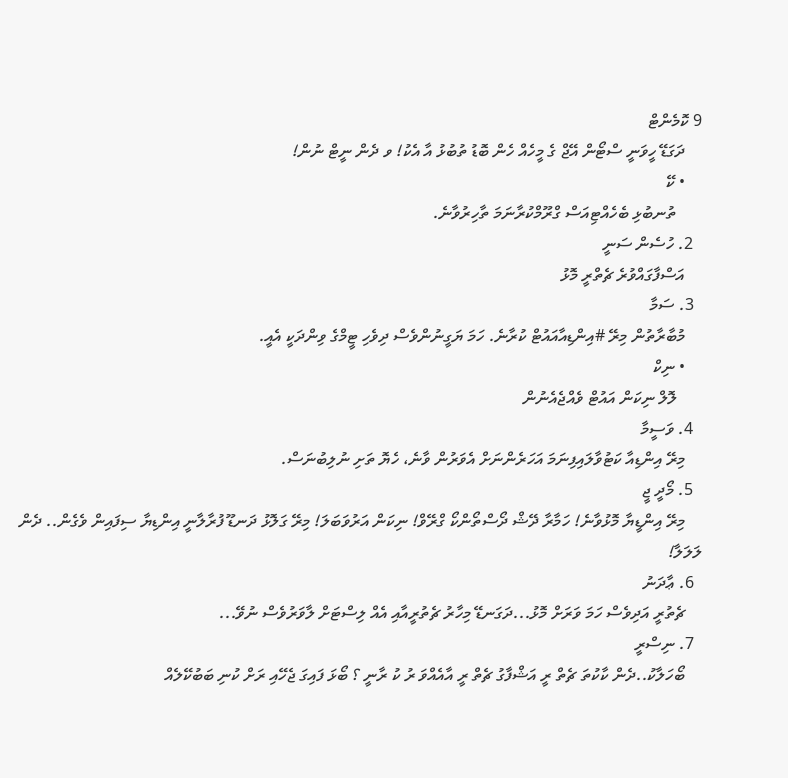9 ކޮމެންޓް
    ދަގަޑޭ ހީވަނީ ސްޓޯން އޭޖް ގެ މީހެއް ހެން ބޮޑު ތުބުޅު އާ އެކު! ވ ދެން ނީޓް ނުން!
    • ކޭ
      ތުނބުޅި ބެހެއްޓިއަސް ގްރޫމްކުރާނަމަ ތާހިރުވާނެ.
  2. ހުސެން ސަނީ
    އަސްފާގައްވުރެ ޗެތްރީ މޮޅު
  3. ސަމާ
    މުބާރާތުން މިރޭ #އިންޑިއާއައުޓް ކުރާނެ. ހަމަ ޔަގީނުންވެސް ދިވެހި ޓީމްގެ ވިންދަކީ އެއީ.
    • ނިކް
      ލޮލް ނިކަން އައުޓް ވެއްޖެއެނުން
  4. ވަސީމާ
    މިރޭ އިންޑިއާ ކަޓުވާލައިފިނަމަ އަހަރެންނަށް އެވަރުން ވާނެ، ހެޔޮ ތަށި ނުލިބުނަސް.
  5. މޯދީ ޖީ
    މިރޭ އިންޑީޔާ މޮޅުވާނެ! ހަމާރާ ދޭޝް ދޯސްތޯންކޯ ގްރޭވް! ނިކަން އަރުވަބަލަ! މިރޭ ގަލޮޅު ދަނޑޫ ފުރާލާނީ އިންޑިޔާ ސިފައިން ވެގެން.. ދެން ލަލަލާ!
  6. ޢާދަނު
    ޗެތުރީ އަދިވެސް ހަމަ ވަރަށް މޮޅު...ދަގަނޑޭ މިހާރު ޗެތުރީއާއި އެއް ލިސްޓަށް ލާވަރުވެސް ނުވޭ...
  7. ނިސްރީ
    ބޯހަލާކު..ދެން ކާކުތަ ޗެތް ރީ އަޝްފާގު ޗެތް ރީ އާއެއްވަ ރު ކު ރާނީ ؟ ބޯޅަ ފައިގަ ޖެހޭއި ރަށް ކުނި ބަބުކޭލެއް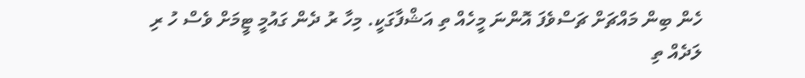ހެން ބިން މައްޗަށް ޗަސްވެފަ އޮންނަ މީހެއް ތި އަޝްފާގަކީ. މިހާ ރު ދެން ގައުމީ ޓީމަށް ވެސް ހު ރި ލަދެއް ތި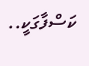ކަސްފާގަކީ..